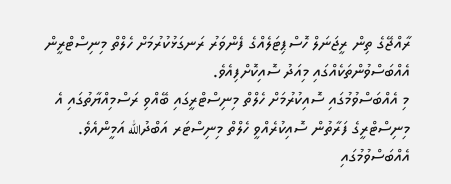ރާއްޖޭގެ ތިން ރީޖަނަލް ހޮސްޕިޓަލެއްގެ ފެންވަރު ރަނގަޅުކުރުމަށް ހެލްތް މިނިސްޓްރީން އެއްބަސްވުންތަކެއްގައި މިއަދު ސޮއިކޮށްފިއެވެ.
މި އެއްބަސްވުމުގައި ސޮއިކުރުމަށް ހެލްތް މިނިސްޓްރީގައި ބޭއްވި ރަސްމިއްޔާތުގައި އެ މިނިސްޓްރީގެ ފަރާތުން ސޮއިކުރެއްވީ ހެލްތް މިނިސްޓަރ އަބްދުالله އަމީންއެވެ. އެއްބަސްވުމުގައި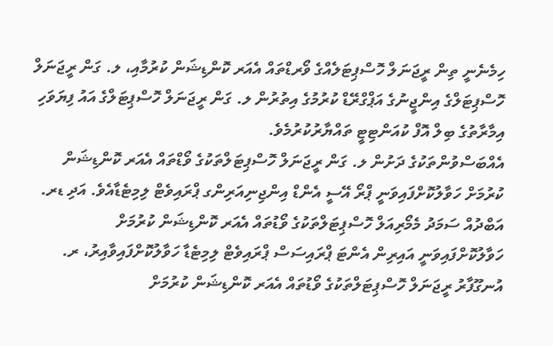ހިމެނެނީ ތިން ރީޖަނަލް ހޮސްޕިޓަލެއްގެ ވޯރޑްތައް އެއަރ ކޮންޑިޝަން ކުރުމާއި، ލ. ގަން ރީޖަނަލް ހޮސްޕިޓަލްގެ އިންޖީނުގެ އަޕްގްރޭޑް ކުރުމުގެ އިތުރުން ލ. ގަން ރީޖަނަލް ހޮސްޕިޓަލްގެ އައު ފިޔަވަހި އިމާރާތުގެ ބިލް އޮފް ކުއަންޓިޓީ ތައްޔާރުކުރުމެވެ.
އެއްބަސްވުންތަކުގެ ދަށުން ލ. ގަން ރީޖަނަލް ހޮސްޕިޓަލްތަކުގެ ވޯޑްތައް އެއަރ ކޮންޑިޝަން ކުރުމަށް ހަވާލުކޮށްފައިވަނީ ޕްރޯ އޭސީ އެންޑް އިންޖިނިއަރިންގ ޕްރައިވެޓް ލިމިޓެޑާއެވެ. އަދި ޑރ. އަބްދުއް ސަމަދު މެމޯރިއަލް ހޮސްޕިޓަލްތަކުގެ ވޯޑުތައް އެއަރ ކޮންޑިޝަން ކުރުމަށް ހަވާލުކޮށްފައިވަނީ އައިރިން އެންޓަ ޕްރައިސަސް ޕްރައިވެޓް ލިމިޓެޑާ ހަވާލުކޮށްފައިވާއިރު، ރ. އުނގޫފާރު ރީޖަނަލް ހޮސްޕިޓަލްތަކުގެ ވޯޑުތައް އެއަރ ކޮންޑިޝަން ކުރުމަށް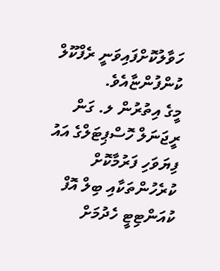ހަވާލުކޮށްފައިވަނީ ރެފްކޫލް ކުންފުންޏާއެވެ.
މީގެ އިތުރުން ލ. ގަން ރީޖަނަލް ހޮސްޕިޓަލްގެ އައު ފިޔަވަހި ފަރުމާކޮށް ކުރެހުންތަކާއި ބިލް އޮފް ކުއަންޓިޓީ ހެދުމަށް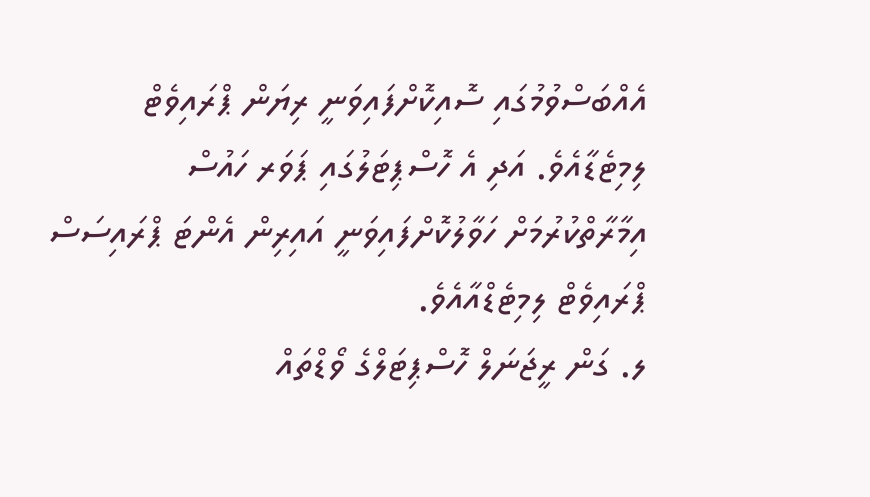އެއްބަސްވުމުގައި ސޮއިކޮށްފައިވަނީ ރިޔަން ޕްރައިވެޓް ލިމިޓެޑާއެވެ. އަދި އެ ހޮސްޕިޓަލުގައި ޕަވަރ ހައުސް އިމާރާތްކުރުމަށް ހަވާލުކޮށްފައިވަނީ އައިރިން އެންޓަ ޕްރައިސަސް ޕްރައިވެޓް ލިމިޓެޑްއާއެވެ.
ލ. ގަން ރީޖަނަލް ހޮސްޕިޓަލްގެ ވޯޑްތައް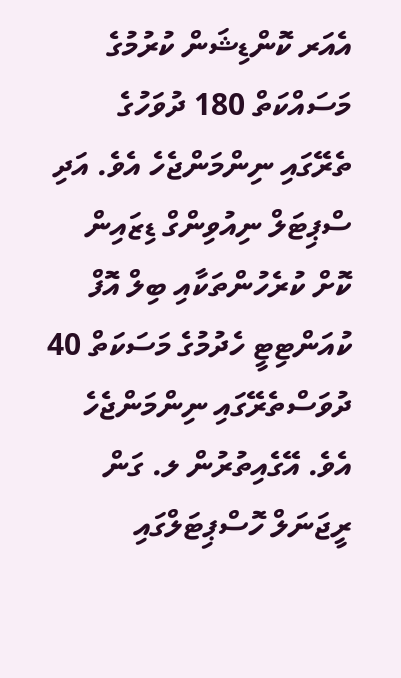އެއަރ ކޮންޑިޝަން ކުރުމުގެ މަސައްކަތް 180 ދުވަހުގެ ތެރޭގައި ނިންމަންޖެހެ އެވެ. އަދި ސްޕިޓަލް ނިއުވިންގް ޑިޒައިން ކޮށް ކުރެހުންތަކާއި ބިލް އޮފް ކުއަންޓިޓީ ހެދުމުގެ މަސަކަތް 40 ދުވަސްތެރޭގައި ނިންމަންޖެހެ އެވެ. އޭގެއިތުރުން ލ. ގަން ރީޖަނަލް ހޮސްޕިޓަލްގައި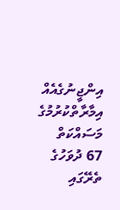އިންޖީނުގެއެއް އިމާރާތްކުރުމުގެ މަސައްކަތް 67 ދުވަހުގެ ތެރޭގައި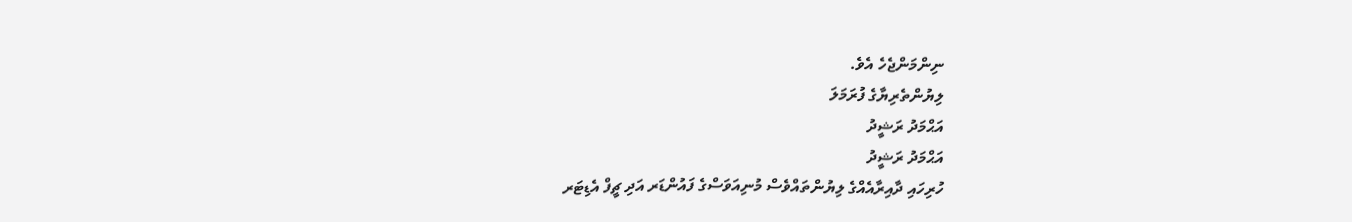ނިންމަންޖެހެ އެވެ.
ލިޔުންތެރިޔާގެ ފުރަމަލަ
އަޙްމަދު ރަޝީދު
އަޙްމަދު ރަޝީދު
ހުރިހައި ދާއިރާއެއްގެ ލިޔުންތައްވެސް މުނިއަވަސްގެ ފައުންޑަރ އަދި ޗީފް އެޑިޓަރ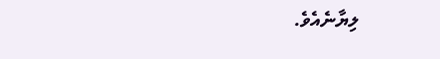ލިޔާނެއެވެ.